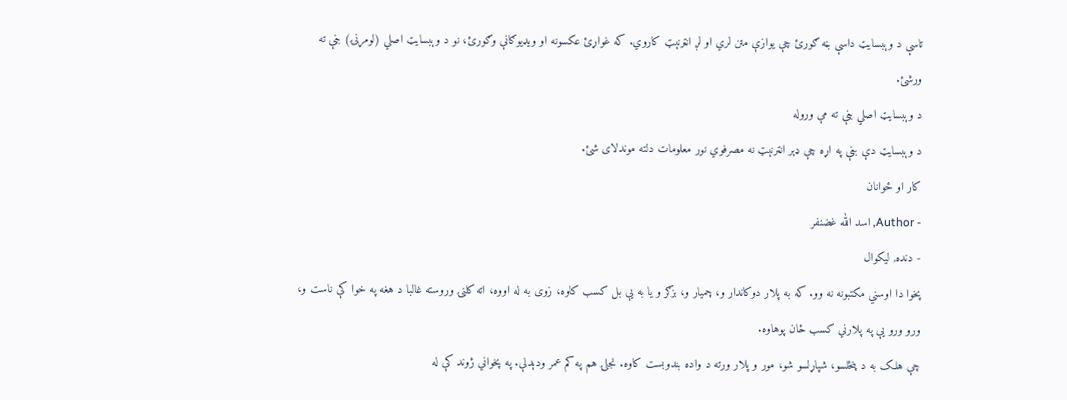تاسې د وېبسایټ داسې بڼه ګورئ چې یوازې متن لري او لږ انټرنېټ کاروي. که غواړئ عکسونه او ویډیوګانې وګورئ، نو د وېبسایټ اصلي (لومړنۍ) بڼې ته ورشئ.
د وېبسایټ اصلي بڼې ته مې وروله
د وېبسایټ دې بڼې په اړه چې ډېر انټرنېټ نه مصرفوي نور معلومات دلته موندلای شئ.
کار او ځوانان
- Author, اسد الله غضنفر
- دنده, لیکوال
پخوا دا اوسني مکتبونه نه وو. که به پلار دوکاندار و، چمیار و، بزګر و یا به یې بل کسب کاوه، زوی به له اووه، اته کلنۍ وروسته غالبا د هغه په خوا کې ناست و، ورو ورو یې په پلارني کسب ځان پوهاوه.
چې هلک به د پنځلسو، شپاړلسو شو، مور و پلار ورته د واده بندوبست کاوه. نجلۍ هم په کم عمر ودېدلې. په پخواني ژوند کې له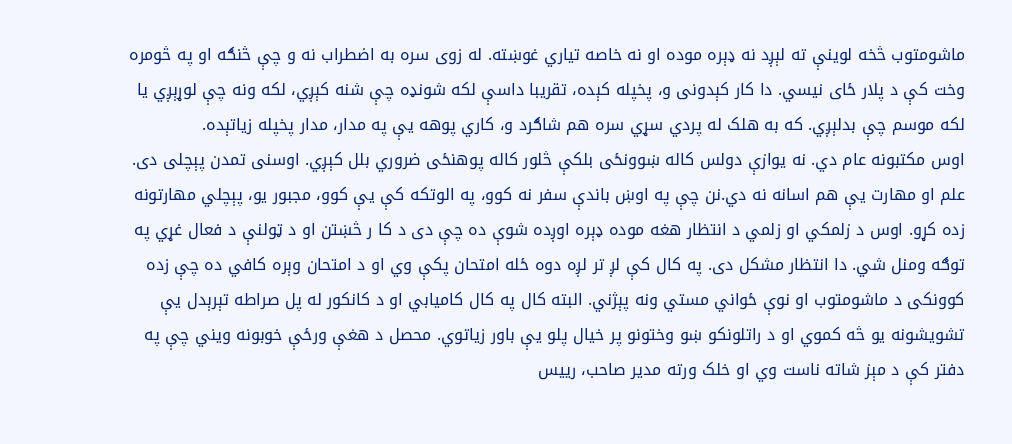ماشومتوب څخه لوینې ته لېږد نه ډېره موده او نه خاصه تیاري غوښته. له زوی سره به اضطراب نه و چې څنګه او په څومره وخت کې د پلار ځای نیسي. دا کار کېدونی و، پخپله کېده، تقریبا داسې لکه شونډه چې شنه کېږي، لکه ونه چې لوړېږي یا لکه موسم چې بدلېږي. که به هلک له پردي سړي سره هم شاګرد و، کاري پوهه یې په مدار، مدار پخپله زیاتېده.
اوس مکتبونه عام دي. نه یوازې دولس کاله ښوونځی بلکې څلور کاله پوهنځی ضروري بلل کېږي. اوسنی تمدن پېچلی دی. علم او مهارت یې هم اسانه نه دي.نن چې په اوښ باندې سفر نه کوو، په الوتکه کې یې کوو، مجبور یو، پېچلي مهارتونه زده کړو. اوس د زلمکي او زلمي د انتظار هغه موده ډېره اوږده شوې ده چې دی د کا ر څښتن او د ټولنې د فعال غړي په توګه ومنل شي. دا انتظار مشکل دی. په کال کې لږ تر لږه دوه ځله امتحان پکې وي او د امتحان وېره کافي ده چې زده کوونکی د ماشومتوب او نوې ځواني مستي ونه پېژني. البته کال په کال کامیابي او د کانکور له پل صراطه تېرېدل یې تشویشونه یو څه کموي او د راتلونکو ښو وختونو پر خیال پلو یې باور زیاتوي. محصل د هغې ورځې خوبونه ویني چې په دفتر کې د مېز شاته ناست وي او خلک ورته مدیر صاحب، رییس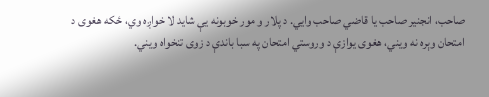صاحب، انجنیر صاحب یا قاضي صاحب وایي. د پلار و مور خوبونه یې شاید لا خواږه وي، ځکه هغوی د امتحان وېره نه ویني، هغوی یوازې د وروستي امتحان په سبا باندې د زوی تنخواه ویني.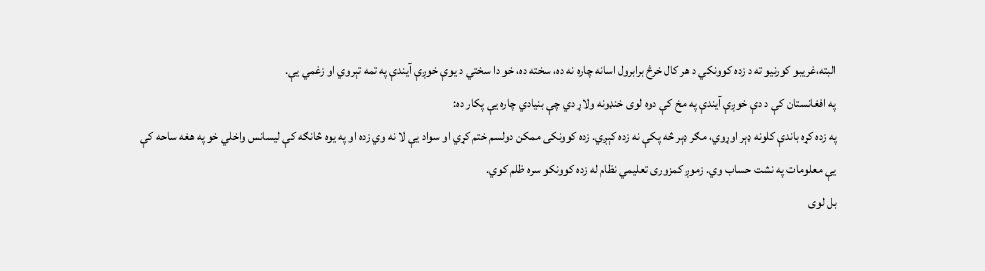البته،غریبو کورنیو ته د زده کوونکي د هر کال خرڅ برابرول اسانه چاره نه ده، سخته ده، خو دا سختي د یوې خوږې آیندې په تمه تېروي او زغمي یې.
په افغانستان کې د دې خوږې آیندې په مخ کې دوه لوی خنډونه ولاړ دي چې بنیادي چاره یې پکار ده:
په زده کړه باندې کلونه ډېر اوړوي، مګر ډېر څه پکې نه زده کېږي. زده کوونکی ممکن دولسم ختم کړي او سواد یې لا نه وي زده او په یوه څانګه کې لیسانس واخلي خو په هغه ساحه کې یې معلومات په نشت حساب وي. زموږ کمزوری تعلیمي نظام له زده کوونکو سره ظلم کوي.
بل لوی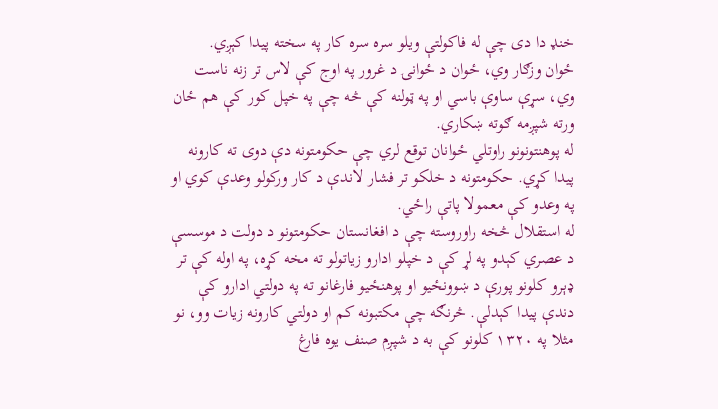خنډ دا دی چې له فاکولتې ویلو سره سره کار په سخته پیدا کېږي.
ځوان وزګار وي، ځوان د ځوانۍ د غرور په اوج کې لاس تر زنه ناست وي، سړې ساوې باسي او په ټولنه کې څه چې په خپل کور کې هم ځان ورته شپږمه ګوته ښکاري.
له پوهنتونونو راوتلي ځوانان توقع لري چې حکومتونه دې دوی ته کارونه پیدا کړي. حکومتونه د خلکو تر فشار لاندې د کار ورکولو وعدې کوي او په وعدو کې معمولا پاتې راځي.
له استقلال څخه راوروسته چې د افغانستان حکومتونو د دولت د موسسې د عصري کېدو په لړ کې د خپلو ادارو زیاتولو ته مخه کړه، په اوله کې تر ډېرو کلونو پورې د ښوونځیو او پوهنځيو فارغانو ته په دولتي ادارو کې دندې پیدا کېدلې. څرنګه چې مکتبونه کم او دولتي کارونه زیات وو، نو مثلا په ۱۳۲۰ کلونو کې به د شپږم صنف یوه فارغ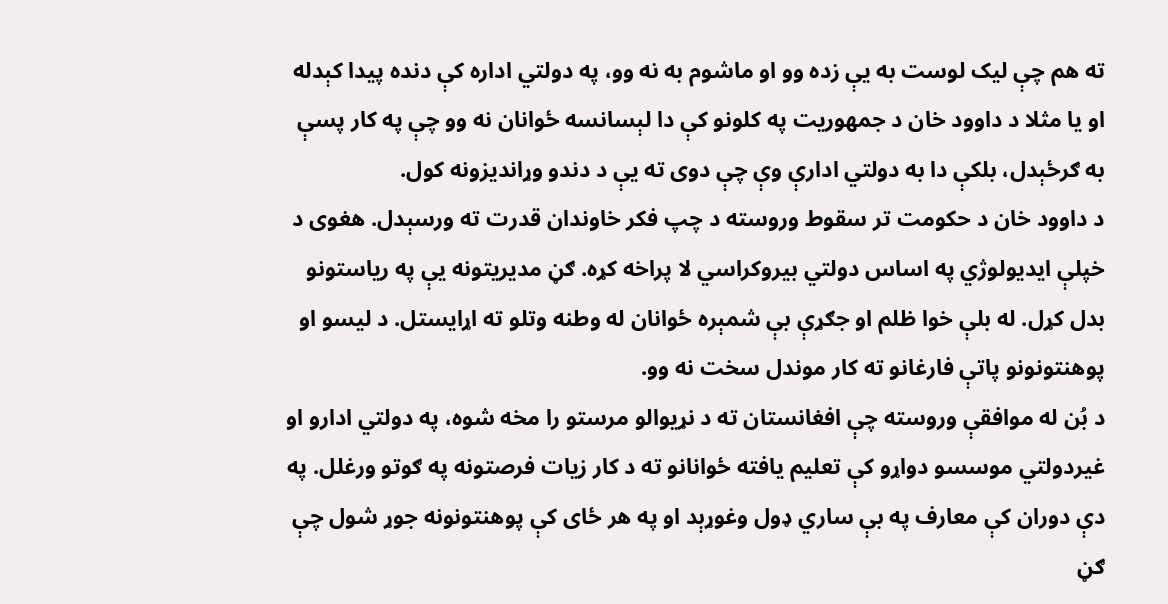ته هم چې لیک لوست به یې زده وو او ماشوم به نه وو، په دولتي اداره کې دنده پیدا کېدله او یا مثلا د داوود خان د جمهوریت په کلونو کې دا لېسانسه ځوانان نه وو چې په کار پسې به ګرځېدل، بلکې دا به دولتي ادارې وې چې دوی ته یې د دندو وړاندیزونه کول.
د داوود خان د حکومت تر سقوط وروسته د چپ فکر خاوندان قدرت ته ورسېدل. هغوی د خپلې ایدیولوژي په اساس دولتي بیروکراسي لا پراخه کړه. ګڼ مدیریتونه یې په ریاستونو بدل کړل. له بلې خوا ظلم او جګړې بې شمېره ځوانان له وطنه وتلو ته اړایستل. د لیسو او پوهنتونونو پاتې فارغانو ته کار موندل سخت نه وو.
د بُن له موافقې وروسته چې افغانستان ته د نړیوالو مرستو را مخه شوه، په دولتي ادارو او غیردولتي موسسو دواړو کې تعلیم یافته ځوانانو ته د کار زیات فرصتونه په ګوتو ورغلل. په دې دوران کې معارف په بې ساري ډول وغوړېد او په هر ځای کې پوهنتونونه جوړ شول چې ګڼ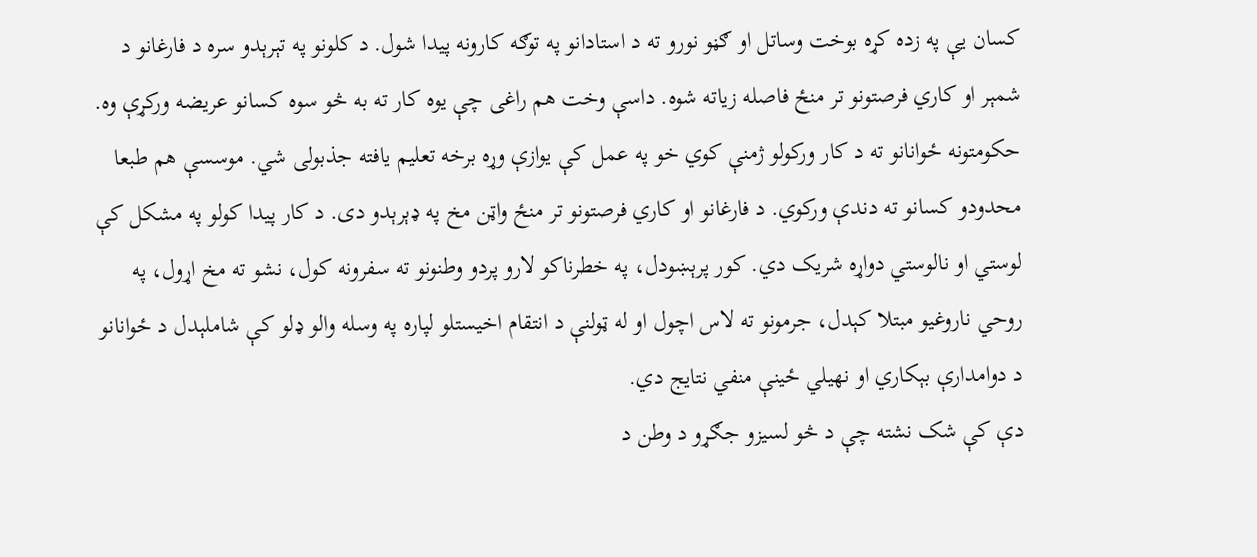کسان یې په زده کړه بوخت وساتل او ګڼو نورو ته د استادانو په توګه کارونه پیدا شول. د کلونو په تېرېدو سره د فارغانو د شمېر او کاري فرصتونو تر منځ فاصله زیاته شوه. داسې وخت هم راغی چې یوه کار ته به څو سوه کسانو عریضه ورکړې وه.
حکومتونه ځوانانو ته د کار ورکولو ژمنې کوي خو په عمل کې یوازې وړه برخه تعلیم یافته جذبولی شي. موسسې هم طبعا محدودو کسانو ته دندې ورکوي. د فارغانو او کاري فرصتونو تر منځ واټن مخ په ډېرېدو دی. د کار پیدا کولو په مشکل کې لوستي او نالوستي دواړه شریک دي. کور پرېښودل، په خطرناکو لارو پردو وطنونو ته سفرونه کول، نشو ته مخ اړول، په روحي ناروغیو مبتلا کېدل، جرمونو ته لاس اچول او له ټولنې د انتقام اخیستلو لپاره په وسله والو ډلو کې شاملېدل د ځوانانو د دوامدارې بېکاري او نهیلي ځينې منفي نتایج دي.
دې کې شک نشته چې د څو لسیزو جګړو د وطن د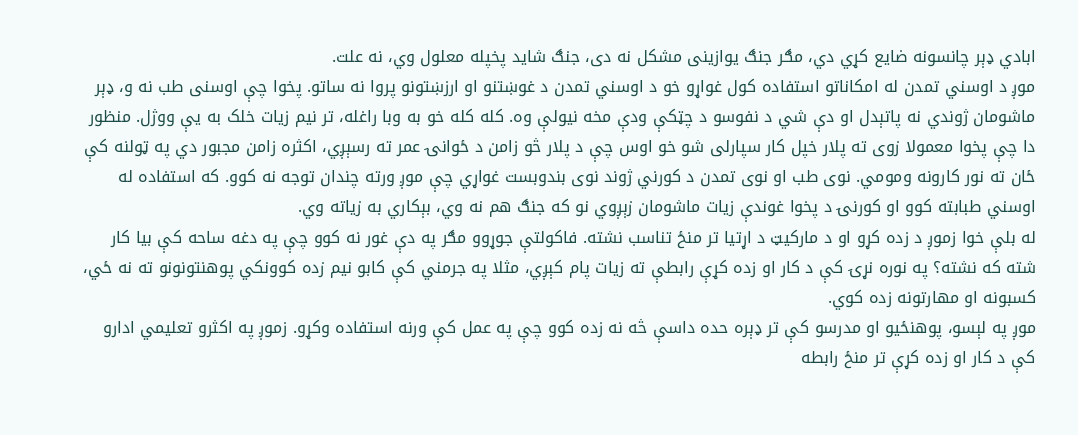ابادي ډېر چانسونه ضایع کړي دي، مګر جنګ یوازینی مشکل نه دی، جنګ شاید پخپله معلول وي، نه علت.
موږ د اوسني تمدن له امکاناتو استفاده کول غواړو خو د اوسني تمدن د غوښتنو او ارزښتونو پروا نه ساتو. پخوا چې اوسنی طب نه و، ډېر ماشومان ژوندي نه پاتېدل او دې شي د نفوسو د چټکې ودې مخه نیولې وه. کله کله خو به وبا راغله، تر نیم زیات خلک به یې ووژل. منظور دا چې پخوا معمولا زوی ته پلار خپل کار سپارلی شو خو اوس چې د پلار څو زامن د ځوانۍ عمر ته رسېږي، اکثره زامن مجبور دي په ټولنه کې ځان ته نور کارونه ومومي. نوی طب او نوی تمدن د کورني ژوند نوی بندوبست غواړي چې موږ ورته چندان توجه نه کوو. که استفاده له اوسني طبابته کوو او کورنۍ د پخوا غوندې زیات ماشومان زېږوي نو که جنګ هم نه وي، بېکاري به زیاته وي.
له بلې خوا زموږ د زده کړو او د مارکیټ د اړتیا تر منځ تناسب نشته. فاکولتې جوړوو مګر په دې غور نه کوو چې په دغه ساحه کې بیا کار شته که نشته؟ په نوره نړۍ کې د کار او زده کړې رابطې ته زیات پام کېږي، مثلا په جرمني کې کابو نیم زده کوونکي پوهنتونونو ته نه ځي، کسبونه او مهارتونه زده کوي.
موږ په لېسو، پوهنځیو او مدرسو کې تر ډېره حده داسې څه نه زده کوو چې په عمل کې ورنه استفاده وکړو. زموږ په اکثرو تعلیمي ادارو کې د کار او زده کړې تر منځ رابطه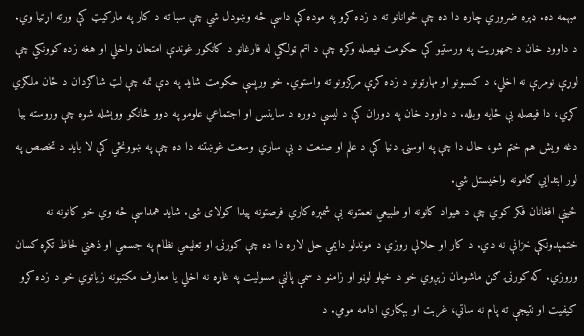مبهمه ده. ډېره ضروري چاره دا ده چې ځوانانو ته د زده کړو په موده کې داسې څه وښودل شي چې سبا ته د کار په مارکیټ کې ورته اړتیا وي.
د داوود خان د جمهوریت په ورستیو کې حکومت فیصله وکړه چې د اتم ټولګي له فارغانو د کانکور غوندې امتحان واخلي او هغه زده کوونکي چې لوړې نومرې نه اخلي، د کسبونو او مهارتونو د زده کړې مرکزونو ته واستوي. خو ورپسې حکومت شاید په دې تمه چې لټ شاګردان د ځان ملګري کړي، دا فیصله بې ځایه وبلله. د داوود خان په دوران کې د لیسې دوره د ساینس او اجتماعي علومو په دوو څانګو ووېشله شوه چې وروسته بیا دغه ویش هم ختم شو، حال دا چې په اوسنۍ دنیا کې د علم او صنعت د بې ساري وسعت غوښتنه دا ده چې په ښوونځي کې لا باید د تخصص په لور ابتدایي ګامونه واخیستل شي.
ځینې افغانان فکر کوي چې د هیواد کانونه او طبیعي نعمتونه بې شمېره کاري فرصتونه پیدا کولای شی. شاید همداسې څه وي خو کانونه نه ختمېدونکې خزانې نه دي. د کار او حلالې روزي د موندلو دایمي حل لاره دا ده چې کورنۍ او تعلیمي نظام په جسمي او ذهني لحاظ تکړه کسان وروزي. که کورنۍ ګڼ ماشومان زېږوي خو د خپلو لوڼو او زامنو د سمې پالنې مسولیت په غاړه نه اخلي یا معارف مکتبونه زیاتوي خو د زده کړو کیفیت او نتیجې ته پام نه ساتي، غربت او بېکاري ادامه مومي. د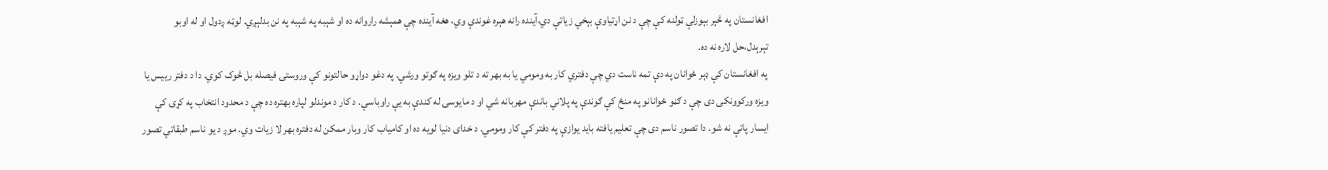افغانستان په څېر بېوزلې ټولنه کې چې د نن اړتیاوې بېخي زیاتې دي،آینده رانه هېره غوندې وي، هغه آینده چې همېشه راروانه ده او شېبه په شېبه په نن بدلېږي. لوټه ږدول او له اوبو تېرېدل،حل لاره نه ده.
په افغانستان کې ډېر ځوانان په دې تمه ناست دي چې دفتري کار به ومومي یا به بهر ته د تلو ویزه په ګوتو ورشي. په دغو دواړو حالتونو کې وروستۍ فیصله بل څوک کوي. دا د دفتر رییس یا ویزه ورکوونکی دی چې د ګڼو ځوانانو په منځ کې ګوندې په پلاني باندې مهربانه شي او د مایوسۍ له کندې به یې راوباسي. د کار د موندلو لپاره بهتره ده چې د محدود انتخاب په کړۍ کې ایسار پاتې نه شو. دا تصور ناسم دی چې تعلیم یافته باید یوازې په دفتر کې کار ومومي. د خدای دنیا لویه ده او کامیاب کار وبار ممکن له دفتره بهر لا زیات وي. موږ د یو ناسم طبقاتي تصور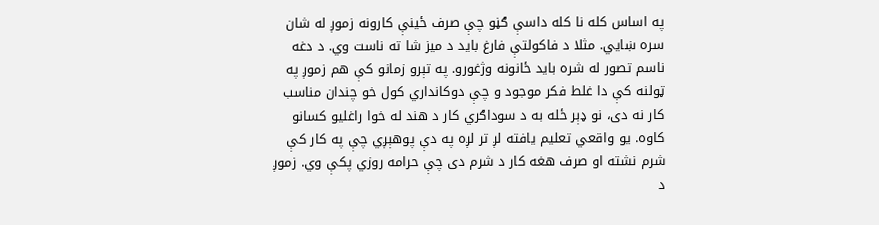په اساس کله نا کله داسې ګڼو چې صرف ځینې کارونه زموږ له شان سره ښایي. مثلا د فاکولتې فارغ باید د میز شا ته ناست وي. د دغه ناسم تصور له شره باید ځانونه وژغورو. په تېرو زمانو کې هم زموږ په ټولنه کې دا غلط فکر موجود و چې دوکانداري کول خو چندان مناسب کار نه دی، نو ډېر ځله به د سوداګري کار د هند له خوا راغلیو کسانو کاوه. یو واقعي تعلیم یافته لږ تر لږه په دې پوهېږي چې په کار کې شرم نشته او صرف هغه کار د شرم دی چې حرامه روزي پکې وي. زموږ د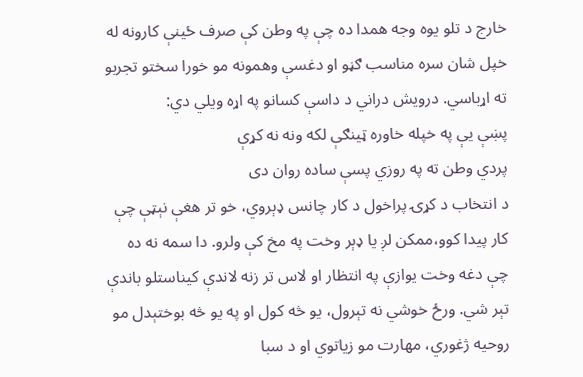خارج د تلو یوه وجه همدا ده چې په وطن کې صرف ځینې کارونه له خپل شان سره مناسب ګڼو او دغسې وهمونه مو خورا سختو تجربو ته اړباسي. درویش دراني د داسې کسانو په اړه ویلي دي:
پښې یې په خپله خاوره ټینګې لکه ونه نه کړې
پردي وطن ته په روزي پسې ساده روان دی
د انتخاب د کړۍ پراخول د کار چانس ډېروي، خو تر هغې نېټې چې کار پیدا کوو،ممکن لږ یا ډېر وخت په مخ کې ولرو. دا سمه نه ده چې دغه وخت یوازې په انتظار او لاس تر زنه لاندې کیناستلو باندې تېر شي. ورځ خوشي نه تېرول، یو څه کول او په یو څه بوختېدل مو روحیه ژغوري، مهارت مو زیاتوي او د سبا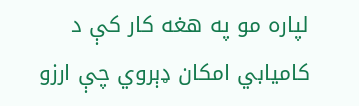لپاره مو په هغه کار کې د کامیابي امکان ډېروي چې ارزو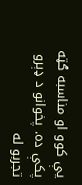یې کوو او مناسبه ګټه پکې ده. پخوانو د ډېرو تجربو له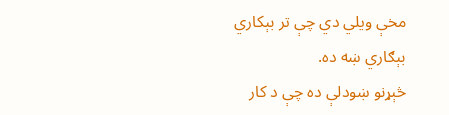مخې ویلي دي چې تر بېکاري بېګاري ښه ده.
څېړنو ښودلې ده چې د کار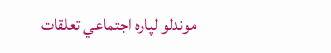موندلو لپاره اجتماعي تعلقات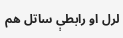لرل او رابطې ساتل هم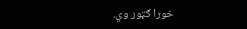خورا ګټور وي.